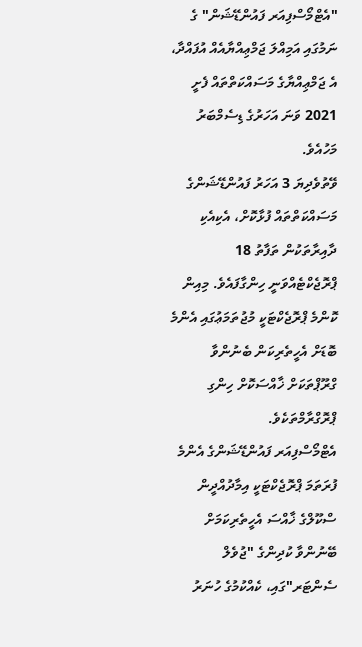"އެޓްމޯސްފިއަރ ފައުންޑޭޝަން" ގެ ނަމުގައި އަމިއްލަ ޖަމްޢިއްޔާއެއް އުފައްދާ، އެ ޖަމްޢިއްޔާގެ މަސައްކަތްތައް ފެށީ 2021 ވަނަ އަހަރުގެ ޑިސެމްބަރު މަހުއެވެ.
ވޭތުވެދިޔަ 3 އަހަރު ފައުންޑޭޝަންގެ މަސައްކަތްތައް ފުޅާކޮށް، އެކިއެކި ދާއިރާތަކުން ތަފާތު 18 ޕްރޮޖެކްޓެއްވަނީ ހިންގާފައެވެ. މިއިން ކޮންމެ ޕްރޮޖެކްޓަކީ މުޖުތަމަޢުގައި އެންމެ ބޮޑަށް އެހީތެރިކަން ބެނުންވާ ގްރޫޕްތަކަށް ޚާއްސަކޮށް ހިންގި ޕްރޮގްރާމްތަކެވެ.
އެޓްމޯސްފިއަރ ފައުންޑޭޝަންގެ އެންމެ ފުރަތަމަ ޕްރޮޖެކްޓަކީ އިމާދުއްދީން ސްކޫލްގެ ޚާއްސަ އެހީތެރިކަމަށް ބޭނުންވާ ކުދިންގެ "ޖުވެލް ސެންޓަރ"ގައި، ކެއްކުމުގެ ހުނަރު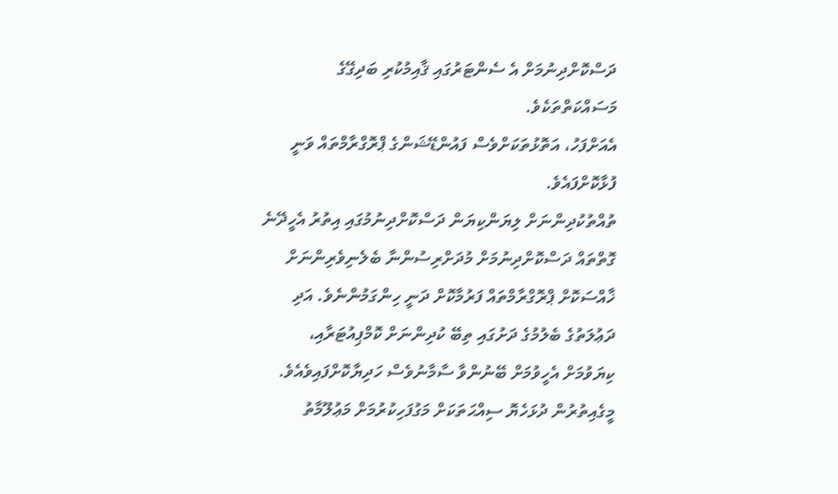ދަސްކޮށްދިނުމަށް އެ ސެންޓަރުގައި ޤާއިމުކުރި ބަދިގޭގެ މަސައްކަތްތަކެވެ.
އެއަށްފަހު، އަތޮޅުތަކަށްވެސް ފައުންޑޭޝަންގެ ޕްރޮގްރާމްތައް ވަނީ ފުޅާކޮށްފައެވެ.
ތުއްތުކުދިންނަށް ލިޔަންކިޔަން ދަސްކޮށްދިނުމުގައި އިތުރު އެހީދޭނެ ގޮތްތައް ދަސްކޮށްދިނުމަށް މުދަށްރިސުންނާ ބެލެނިވެރިންނަށް ޚާއްސަކޮށް ޕްރޮގްރާމްތައް ފަރުމާކޮށް ދަނީ ހިންގަމުންނެވެ. އަދި ދަޢުލަތުގެ ބެލުމުގެ ދަށުގައި ތިބޭ ކުދިންނަށް ކޮމްޕިއުޓަރާއި، ކިޔަވުމަށް އެހީވުމަށް ބޭނުންވާ ސާމާނުވެސް ހަދިޔާކޮށްފައިވެއެވެ.
މީގެއިތުރުން ދުޅަހެޔޮ ސިއްޙަތަކަށް މަގުފަހިކުރުމަށް މަޢުލޫމާތު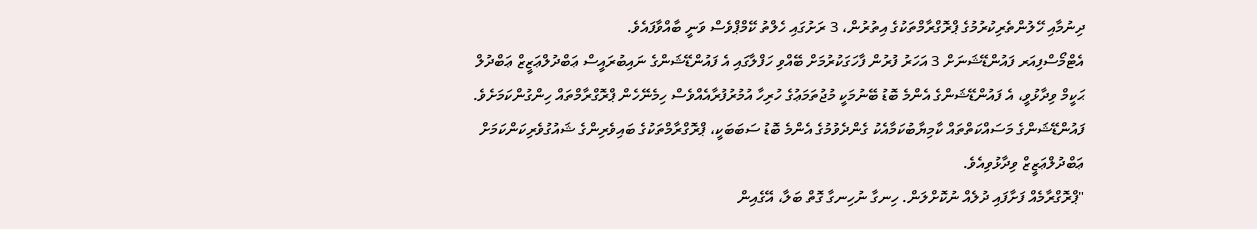ދިނުމާއި ހޭލުންތެރިކުރުމުގެ ޕްރޮގްރާމްތަކުގެ އިތުރުން، 3 ރަށުގައި ހެލްތު ކޭމްޕްވެސް ވަނީ ބާއްވާފައެވެ.
އެޓްމޯސްފިއަރ ފައުންޑޭޝަނަށް 3 އަހަރު ފުރުން ފާހަގަކުރުމަށް ބޭއްވި ހަފްލާގައި އެ ފައުންޑޭޝަންގެ ނައިބުރައީސް ޢަބްދުލްޢަޒީޒް ޢަބްދުލް ޙަކީމް ވިދާޅުވީ، އެ ފައުންޑޭޝަންގެ އެންމެ ބޮޑު ބޭނުމަކީ މުޖުތަމަޢުގެ ހުރިހާ އުމުރުފުރާއެއްވެސް ހިމެނޭހެން ޕްރޮގްރާމްތައް ހިންގުންކަމަށެވެ. ފައުންޑޭޝަންގެ މަސައްކަތްތައް ކާމިޔާބުކަމާއެކު ގެންދެވުމުގެ އެންމެ ބޮޑު ސަބަބަކީ، ޕްރޮގްރާމްތަކުގެ ބައިވެރިންގެ ޝައުގުވެރިކަންކަމަށް ޢަބްދުލްޢަޒީޒް ވިދާޅުވިއެވެ.
"ޕްރޮގްރާމެއް ފަށާފައި ދުލެއް ނުކޮށްލަން. ހިނގާ ނުހިނގާ ގޮތް ބަލާ، އޭގެއިން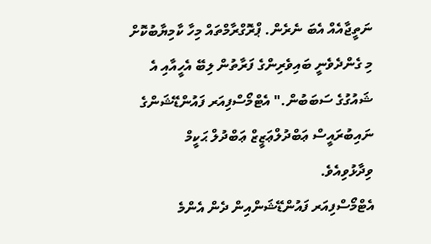ނަތީޖާއެއް އެބަ ނެރެން. ޕްރޮގްރާމްތައް މިހާ ކާމިޔާބުކޮށް މި ގެންދެވެނީ ބައިވެރިންގެ ފަރާތުން ލިބޭ އެހީއާއި އެ ޝައުގުގެ ސަބަބުން." އެޓްމޯސްފިއަރ ފައުންޑޭޝަންގެ ނައިބުރައީސް ޢަބްދުލްޢަޒީޒް ޢަބްދުލް ޙަކީމް ވިދާޅުވިއެވެ.
އެޓްމޯސްފިއަރ ފައުންޑޭޝަންއިން ދެން އެންމެ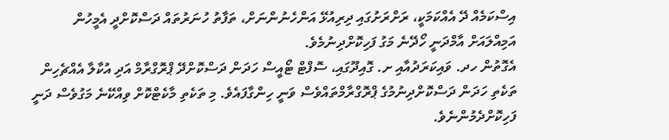އިސްކަމެއް ދޭ އެއްކަމަކީ، ރަށްރަށުގައި ދިރިއުޅޭ އަންހެނުންނަށް، ތަފާތު ހުނަރުތައް ދަސްކޮށްދީ އެމީހުން އަމިއްލައަށް އާމްދަނީ ހޯދޭނެ މަގު ފަހިކޮށްދިނުމެވެ.
އެގޮތުން ހދ. ވައިކަރަދުއާއި ށ. ގޮއިދޫގައި، ސޮފްޓް ޓޯއީސް ހަދަން ދަސްކޮށްދޭ ޕްރޮގްރާމް އަދި އުކާލާ އެއްޗެހިން ތަކެތި ހަދަން ދަސްކޮށްދިނުމުގެ ޕްރޮގްރާމްތައްވެސް ވަނީ ހިންގާފައެވެ. މި ތަކެތި މާކެޓްކޮށް ވިއްކޭނެ މަގުވެސް ދަނީ ފަހިކޮށްދެމުންނެވެ.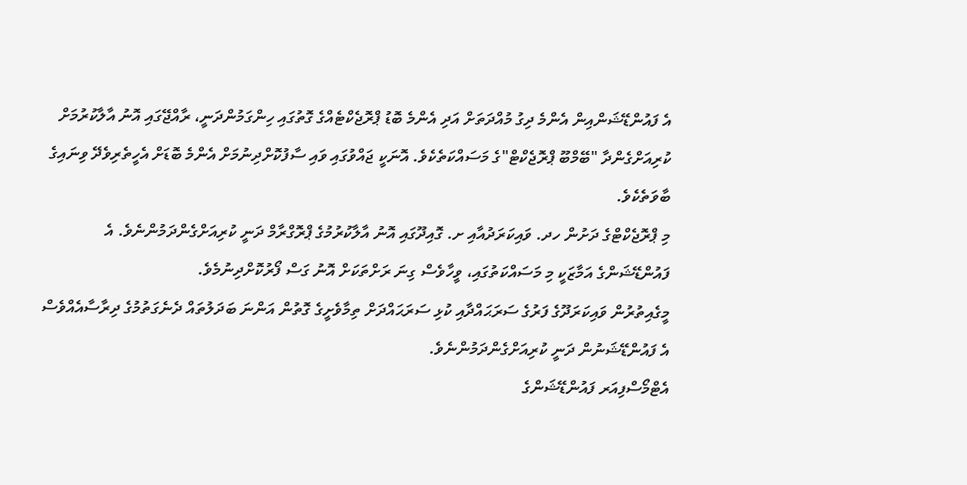އެ ފައުންޑޭޝަންއިން އެންމެ ދިގު މުއްދަތަށް އަދި އެންމެ ބޮޑު ޕްރޮޖެކްޓެއްގެ ގޮތުގައި ހިންގަމުންދަނީ، ރާއްޖޭގައި އޮނު އާލާކުރުމަށް ކުރިއަށްގެންދާ "ބޭމްބޫ ޕްރޮޖެކްޓް"ގެ މަސައްކަތެކެވެ. އޮނަކީ ޖައްވުގައި ވައި ސާފުކޮށްދިނުމަށް އެންމެ ބޮޑަށް އެހީތެރިވެދޭ ވިނައިގެ ބާވަތެކެވެ.
މި ޕްރޮޖެކްޓްގެ ދަށުން ހދ. ވައިކަރަދުއާއި ށ. ގޮއިދޫގައި އޮނު އާލާކުރުމުގެ ޕްރޮގްރާމް ދަނީ ކުރިއަށްގެންދަމުންނެވެ. އެ ފައުންޑޭޝަންގެ އަމާޒަކީ މި މަސައްކަތުގައި، ވީހާވެސް ގިނަ ރަށްތަކަށް އޮނު ގަސް ފޯރުކޮށްދިނުމެވެ.
މީގެއިތުރުން ވައިކަރަދޫގެ ފަރުގެ ސަރަޙައްދާއި ކުޅި ސަރަޙައްދަށް ތިމާވެށީގެ ގޮތުން އަންނަ ބަދަލުތައް ދެނެގަތުމުގެ ދިރާސާއެއްވެސް އެ ފައުންޑޭޝަނުން ދަނީ ކުރިއަށްގެންދަމުންނެވެ.
އެޓްމޯސްފިއަރ ފައުންޑޭޝަންގެ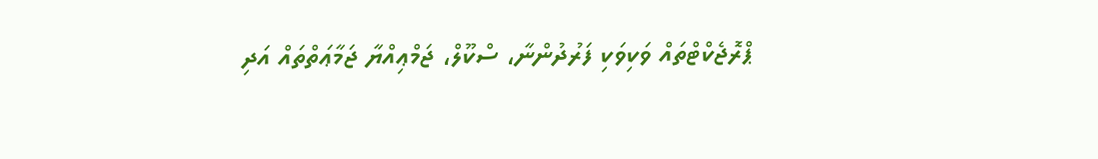ޕްރޮޖެކްޓްތައް ވަކިވަކި ފަރުދުންނާ، ސްކޫލް، ޖަމްޢިއްޔާ ޖަމާޢަތްތައް އަދި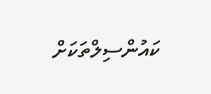ކައުންސިލްތަކަށް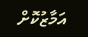އަމާޒުކޮށް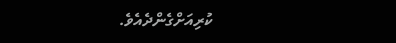ކުރިއަށްގެންދެއެވެ.